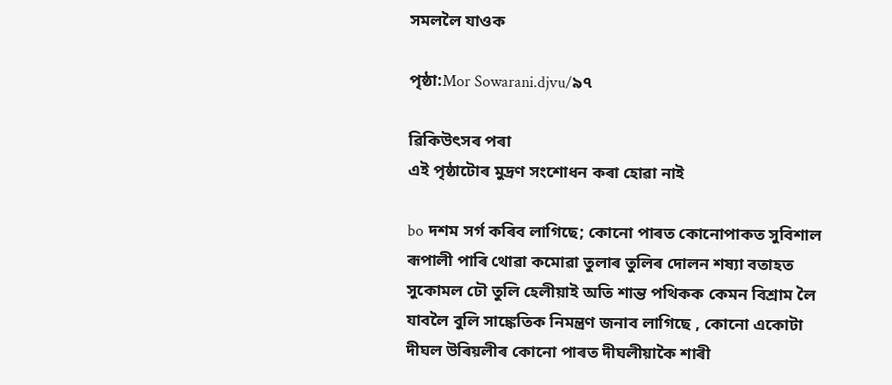সমললৈ যাওক

পৃষ্ঠা:Mor Sowarani.djvu/৯৭

ৱিকিউৎসৰ পৰা
এই পৃষ্ঠাটোৰ মুদ্ৰণ সংশোধন কৰা হোৱা নাই

bo দশম সৰ্গ কৰিব লাগিছে; কোনো পাৰত কোনোপাকত সুবিশাল ৰূপালী পাৰি থোৱা কমোৱা তুলাৰ তুলিৰ দোলন শষ্যা বতাহত সুকোমল ঢৌ তুলি হেলীয়াই অতি শান্ত পথিকক কেমন বিশ্ৰাম লৈ যাবলৈ বুলি সাঙ্কেতিক নিমন্ত্ৰণ জনাব লাগিছে , কোনো একোটা দীঘল উৰিয়লীৰ কোনো পাৰত দীঘলীয়াকৈ শাৰী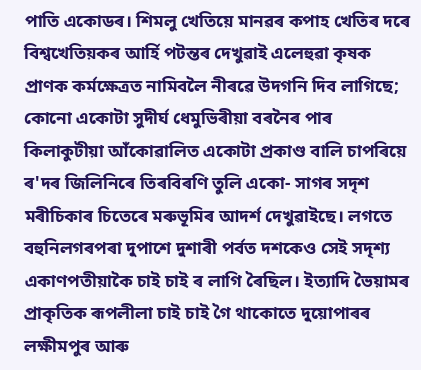পাতি একোডৰ। শিমলু খেতিয়ে মানৱৰ কপাহ খেতিৰ দৰে বিশ্বখেতিয়কৰ আৰ্হি পটন্তৰ দেখুৱাই এলেহুৱা কৃষক প্ৰাণক কৰ্মক্ষেত্ৰত নামিবলৈ নীৰৱে উদগনি দিব লাগিছে; কোনো একোটা সুদীৰ্ঘ ধেমুভিৰীয়া বৰনৈৰ পাৰ কিলাকুটীয়া আঁকোৱালিত একোটা প্ৰকাণ্ড বালি চাপৰিয়ে ৰ'দৰ জিলিনিৰে তিৰবিৰণি তুলি একো- সাগৰ সদৃশ মৰীচিকাৰ চিতেৰে মৰুভূমিৰ আদৰ্শ দেখুৱাইছে। লগতে বহুনিলগৰপৰা দুপাশে দুশাৰী পৰ্বত দশকেও সেই সদৃশ্য একাণপতীয়াকৈ চাই চাই ৰ লাগি ৰৈছিল। ইত্যাদি ভৈয়ামৰ প্ৰাকৃতিক ৰূপলীলা চাই চাই গৈ থাকোতে দুয়োপাৰৰ লক্ষীমপুৰ আৰু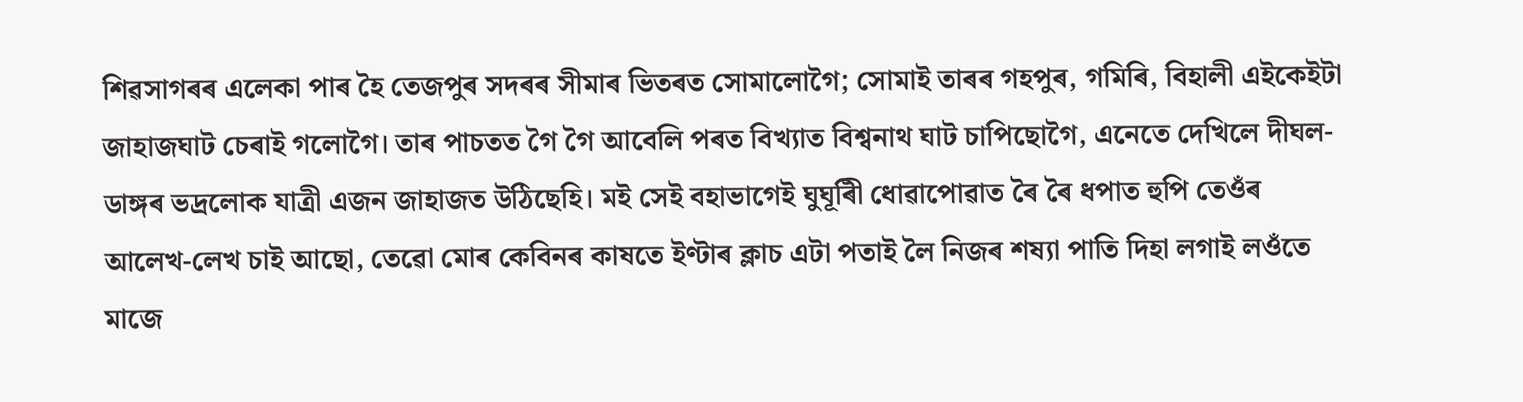শিৱসাগৰৰ এলেকা পাৰ হৈ তেজপুৰ সদৰৰ সীমাৰ ভিতৰত সোমালোগৈ; সোমাই তাৰৰ গহপুৰ, গমিৰি, বিহালী এইকেইটা জাহাজঘাট চেৰাই গলোগৈ। তাৰ পাচতত গৈ গৈ আবেলি পৰত বিখ্যাত বিশ্বনাথ ঘাট চাপিছোগৈ, এনেতে দেখিলে দীঘল-ডাঙ্গৰ ভদ্ৰলোক যাত্ৰী এজন জাহাজত উঠিছেহি। মই সেই বহাভাগেই ঘুঘূৰিী ধোৱাপোৱাত ৰৈ ৰৈ ধপাত হুপি তেওঁৰ আলেখ-লেখ চাই আছো, তেৱো মোৰ কেবিনৰ কাষতে ইণ্টাৰ ক্লাচ এটা পতাই লৈ নিজৰ শষ্যা পাতি দিহা লগাই লওঁতে মাজে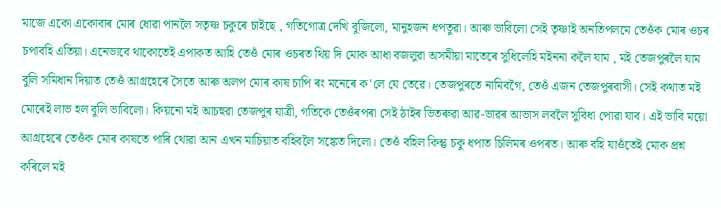মাজে একো একোবাৰ মোৰ ধোৱা পানলৈ সতৃষ্ণ চকুৰে চাইছে , গতিগোত্ৰ দেখি বুজিলো, মানুহজন ধপতুৱা। আৰু ভাবিলো সেই তৃষ্ণাই অনতিপলমে তেওঁক মোৰ ওচৰ চপাবহি এতিয়া। এনেভাবে থাকোতেই এপাকত আহি তেওঁ মোৰ ওচৰত থিয় দি মোক আধা বজলুৱা অসমীয়া মাতেৰে সুধিলেহি মইননা কলৈ যাম , মই তেজপুৰলৈ যাম বুলি সমিধান দিয়াত তেওঁ আগ্ৰহেৰে সৈতে আৰু অলপ মোৰ কাষ চাপি ৰং মনেৰে ক'লে যে তেৱে। তেজপুৰতে নামিবগৈ, তেওঁ এজন তেজপুৰবাসী। সেই কথাত মই মোৰেই লাভ হল বুলি ভাবিলো। কিয়নো মই আচহুৱা তেজপুৰ যাত্ৰী, গতিকে তেওঁৰপৰা সেই ঠাইৰ ভিতৰুৱা আৱ-ভাৱৰ আভাস লবলৈ সুবিধা পোৱা যাব। এই ভাবি ময়ো আগ্ৰহেৰে তেওঁক মোৰ কাষতে পাৰি থোৱা আন এখন মাচিয়াত বহিবলৈ সঙ্কেত দিলো। তেওঁ বহিল কিন্তু চকু ধপাত চিলিমৰ ওপৰত। আৰু বহি যাওঁতেই মোক প্ৰশ্ন কৰিলে মই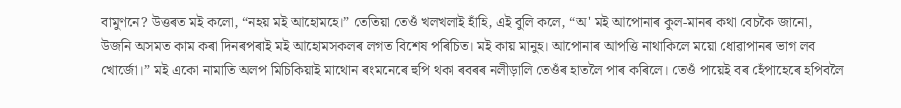বামুণনে? উত্তৰত মই কলো, “নহয় মই আহোমহে।” তেতিয়া তেওঁ খলখলাই হাঁহি, এই বুলি কলে, “অ' মই আপোনাৰ কুল-মানৰ কথা বেচকৈ জানো, উজনি অসমত কাম কৰা দিনৰপৰাই মই আহোমসকলৰ লগত বিশেষ পৰিচিত। মই কায় মানুহ। আপোনাৰ আপত্তি নাথাকিলে ময়ো ধোৱাপানৰ ভাগ লব খোৰ্জো।” মই একো নামাতি অলপ মিচিকিয়াই মাথোন ৰংমনেৰে হুপি থকা ৰবৰৰ নলীড়ালি তেওঁৰ হাতলৈ পাৰ কৰিলে। তেওঁ পায়েই বৰ হেঁপাহেৰে হপিবলৈ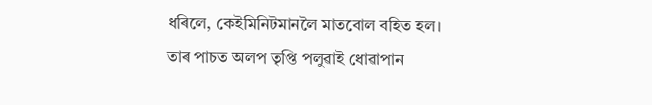ধৰিলে, কেইমিনিটমানলৈ মাতবোল বহিত হল। তাৰ পাচত অলপ তৃপ্তি পলুৱাই ধোৱাপান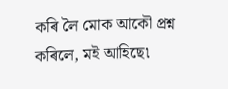কৰি লৈ মোক আকৌ প্ৰশ্ন কৰিলে, মই আহিছে৷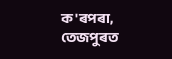ক'ৰপৰা, তেজপুৰত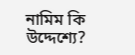নামিম কি উদ্দেশ্যে?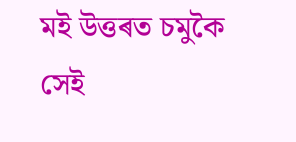মই উত্তৰত চমুকৈ সেই